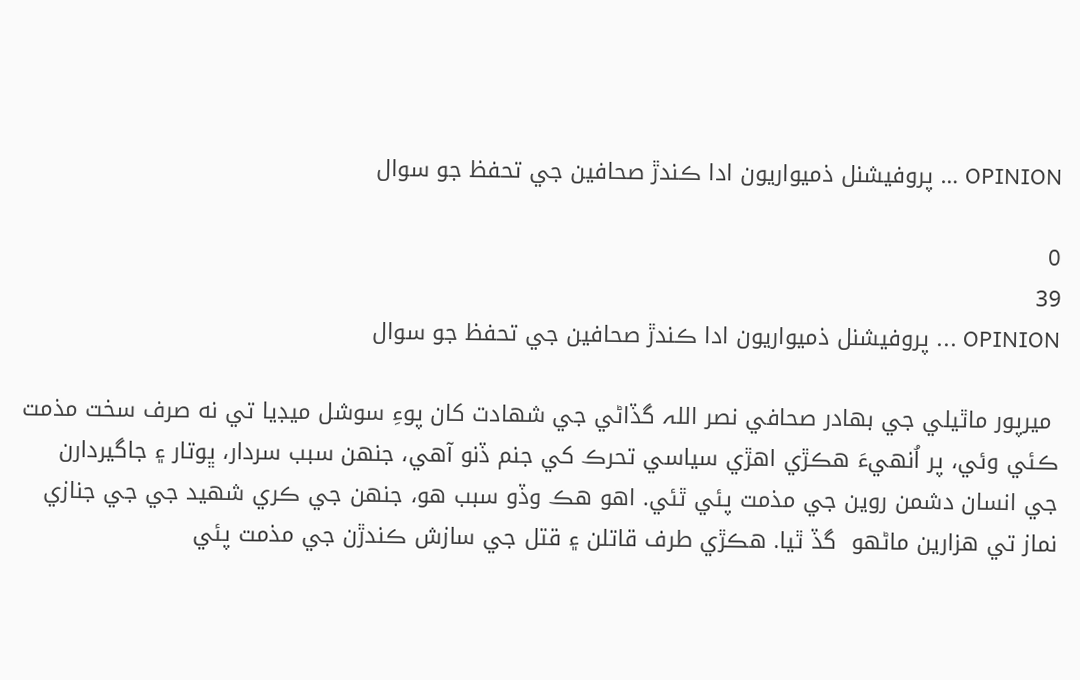OPINION … پروفيشنل ذميواريون ادا ڪندڙ صحافين جي تحفظ جو سوال

0
39
OPINION ... پروفيشنل ذميواريون ادا ڪندڙ صحافين جي تحفظ جو سوال

 ميرپور ماٿيلي جي بھادر صحافي نصر اللہ گڏاڻي جي شھادت کان پوءِ سوشل ميڊيا تي نه صرف سخت مذمت ڪئي وئي، پر اُنھيءَ ھڪڙي اھڙي سياسي تحرڪ کي جنم ڏنو آهي، جنھن سبب سردار، ڀوتار ۽ جاگيردارن جي انسان دشمن روين جي مذمت پئي ٿئي. اھو ھڪ وڏو سبب ھو، جنھن جي ڪري شھيد جي جي جنازي نماز تي ھزارين ماڻھو  گڏ ٿيا. ھڪڙي طرف قاتلن ۽ قتل جي سازش ڪندڙن جي مذمت پئي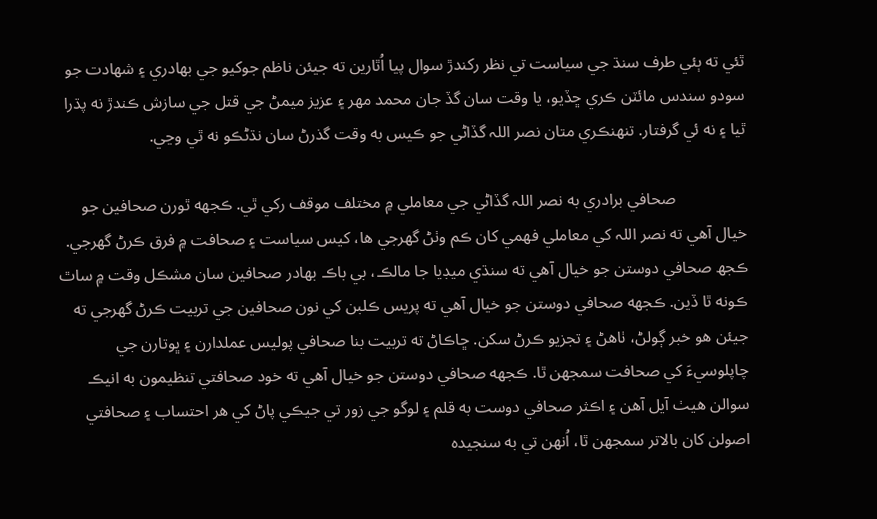ٿئي ته ٻئي طرف سنڌ جي سياست تي نظر رکندڙ سوال پيا اُٿارين ته جيئن ناظم جوکيو جي بھادري ۽ شھادت جو سودو سندس مائٽن ڪري ڇڏيو، يا وقت سان گڏ جان محمد مھر ۽ عزيز ميمڻ جي قتل جي سازش ڪندڙ نه پڌرا ٿيا ۽ نه ئي گرفتار. تنھنڪري متان نصر اللہ گڏاڻي جو ڪيس به وقت گذرڻ سان نڌڻڪو نه ٿي وڃي.

                 صحافي برادري به نصر اللہ گڏاڻي جي معاملي ۾ مختلف موقف رکي ٿي. ڪجھه ٿورن صحافين جو خيال آهي ته نصر اللہ کي معاملي فھمي کان ڪم وٺڻ گهرجي ها، کيس سياست ۽ صحافت ۾ فرق ڪرڻ گهرجي. ڪجھ صحافي دوستن جو خيال آهي ته سنڌي ميڊيا جا مالڪ، بي باڪ بھادر صحافين سان مشڪل وقت ۾ ساٿ ڪونه ٿا ڏين. ڪجھه صحافي دوستن جو خيال آهي ته پريس ڪلبن کي نون صحافين جي تربيت ڪرڻ گهرجي ته جيئن ھو خبر ڳولڻ، ٺاھڻ ۽ تجزيو ڪرڻ سکن. ڇاڪاڻ ته تربيت بنا صحافي پوليس عملدارن ۽ ڀوتارن جي چاپلوسيءَ کي صحافت سمجھن ٿا. ڪجھه صحافي دوستن جو خيال آهي ته خود صحافتي تنظيمون به انيڪ سوالن هيٺ آيل آهن ۽ اڪثر صحافي دوست به قلم ۽ لوگو جي زور تي جيڪي پاڻ کي هر احتساب ۽ صحافتي اصولن کان بالاتر سمجهن ٿا، اُنھن تي به سنجيده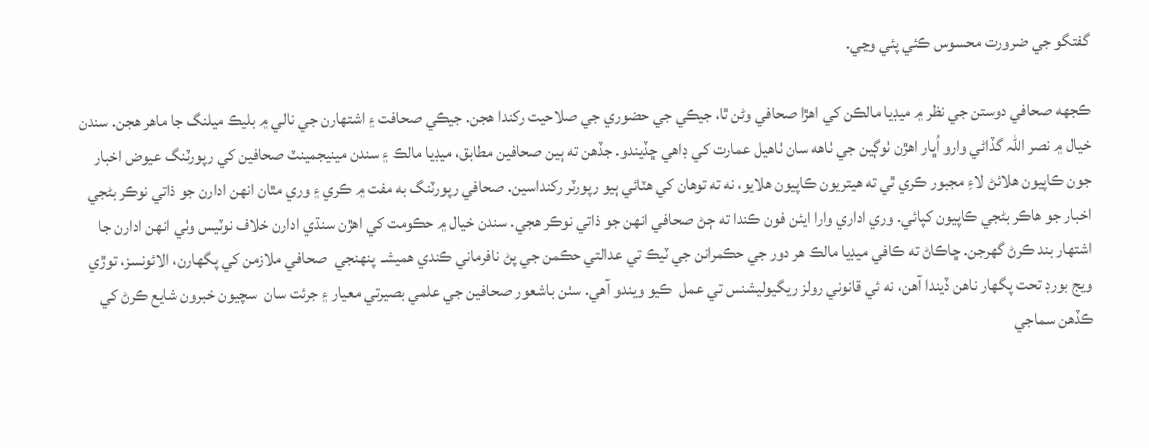گفتگو جي ضرورت محسوس ڪئي پئي وڃي.

ڪجھه صحافي دوستن جي نظر ۾ ميڊيا مالڪن کي اھڙا صحافي وڻن ٿا، جيڪي جي حضوري جي صلاحيت رکندا ھجن. جيڪي صحافت ۽ اشتھارن جي نالي ۾ بليڪ ميلنگ جا ماھر ھجن. سندن خيال ۾ نصر اللہ گڏاڻي وارو اُڀار اھڙن ٺوڳين جي ٺاهه سان ٺاھيل عمارت کي ڊاھي ڇڏيندو. جڏهن ته ٻين صحافين مطابق، ميڊيا مالڪ ۽ سندن مينيجمينٽ صحافين کي رپورٽنگ عيوض اخبار جون ڪاپيون هلائڻ لاءِ مجبور ڪري ٿي ته هيتريون ڪاپيون هلايو، نه ته توهان کي هٽائي ٻيو رپورٽر رکنداسين. صحافي رپورٽنگ به مفت ۾ ڪري ۽ وري مٿان انهن ادارن جو ذاتي نوڪر بڻجي اخبار جو هاڪر بڻجي ڪاپيون کپائي. وري اداري وارا ايئن فون ڪندا ته ڄڻ صحافي انهن جو ذاتي نوڪر هجي. سندن خيال ۾ حڪومت کي اهڙن سنڌي ادارن خلاف نوٽيس وٺي انهن ادارن جا اشتهار بند ڪرڻ گهرجن. ڇاڪاڻ ته ڪافي ميڊيا مالڪ ھر دور جي حڪمرانن جي ٽيڪ تي عدالتي حڪمن جي پڻ نافرماني ڪندي ھميشـ  پنھنجي  صحافي ملازمن کي پگھارن، الائونسز، توڙي ويج بورڊ تحت پگھار ناھن ڏيندا آهن، نه ئي قانوني رولز ريگيوليشنس تي عمل  ڪيو ويندو آھي. سٺن باشعور صحافين جي علمي بصيرتي معيار ۽ جرئت سان  سچيون خبرون شايع ڪرڻ کي ڪڏھن سماجي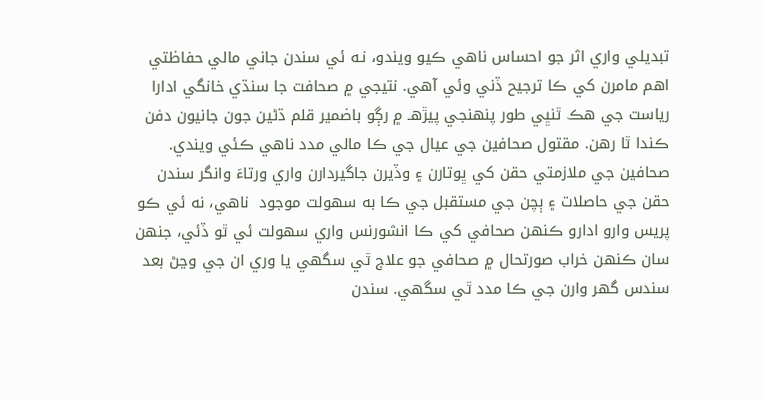تبديلي واري اثر جو احساس ناھي ڪيو ويندو، نـه ئي سندن جاني مالي حفاظتي اھم مامرن کي ڪا ترجيح ڏني وئي آھي. نتيجي ۾ صحافت جا سنڌي خانگي ادارا رياست جي ھڪ ٿنڀي طور پنھنجي پيڙھـ ۾ رڳو باضمير قلم ڌڻين جون جانيون دفن ڪندا ٿا رھن. مقتول صحافين جي عيال جي ڪا مالي مدد ناھي ڪئي ويندي. صحافين جي ملازمتي حقن کي ڀوتارن ۽ وڏيرن جاگيردارن واري ورتاءَ وانگر سندن حقن جي حاصلات ۽ ٻچن جي مستقبل جي ڪا به سھولت موجود  ناهي، نه ئي ڪو پريس وارو ادارو ڪنهن صحافي کي ڪا انشورنس واري سهولت ئي ٿو ڏئي، جنهن سان ڪنهن خراب صورتحال ۾ صحافي جو علاج ٿي سگهي يا وري ان جي وڃڻ بعد سندس گهر وارن جي ڪا مدد ٿي سگهي. سندن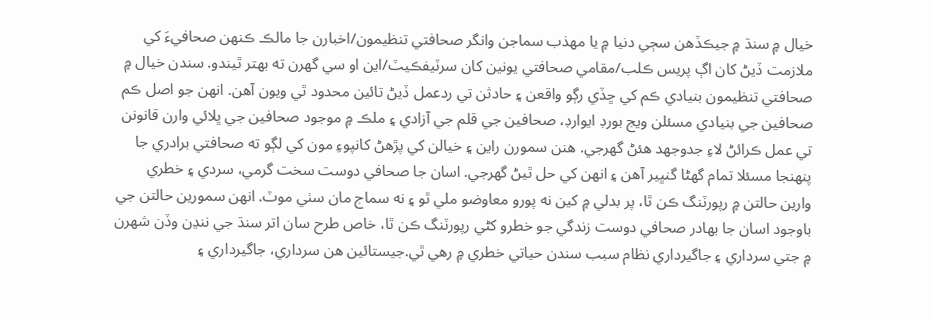خيال ۾ سنڌ ۾ جيڪڏهن سڄي دنيا ۾ يا مهذب سماجن وانگر صحافتي تنظيمون/اخبارن جا مالڪ ڪنهن صحافيءَ کي ملازمت ڏيڻ کان اڳ پريس ڪلب/مقامي صحافتي يونين کان سرٽيفڪيٽ/اين او سي گهرن ته بھتر ٿيندو. سندن خيال ۾ صحافتي تنظيمون بنيادي ڪم کي ڇڏي رڳو واقعن ۽ حادثن تي ردعمل ڏيڻ تائين محدود ٿي ويون آھن. انھن جو اصل ڪم صحافين جي بنيادي مسئلن ويج بورڊ ايوارڊ، صحافين جي قلم جي آزادي ۽ ملڪ ۾ موجود صحافين جي ڀلائي وارن قانونن تي عمل ڪرائڻ لاءِ جدوجھد هئڻ گھرجي. ھنن سمورن راين ۽ خيالن کي پڙهڻ کانپوءِ مون کي لڳو ته صحافتي برادري جا پنهنجا مسئلا تمام گھڻا گنڀير آھن ۽ انھن کي حل ٿيڻ گھرجي. اسان جا صحافي دوست سخت گرمي، سردي ۽ خطري وارين حالتن ۾ رپورٽنگ ڪن ٿا، پر بدلي ۾ کين نه پورو معاوضو ملي ٿو ۽ نه سماج مان سٺي موٽ. انهن سمورين حالتن جي باوجود اسان جا بھادر صحافي دوست زندگي جو خطرو کڻي رپورٽنگ ڪن ٿا، خاص طرح سان اتر سنڌ جي ننڍن وڏن شهرن ۾ جتي سرداري ۽ جاگيرداري نظام سبب سندن حياتي خطري ۾ رھي ٿي.جيستائين ھن سرداري، جاگيرداري ۽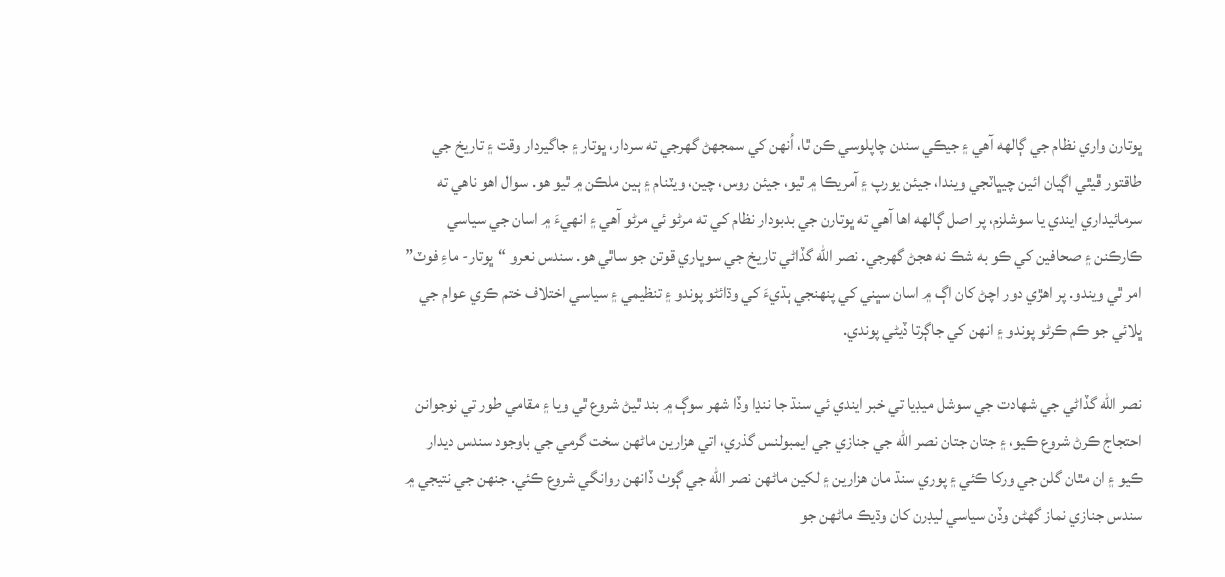ڀوتارن واري نظام جي ڳالھه آھي ۽ جيڪي سندن چاپلوسي ڪن ٿا، اُنھن کي سمجهڻ گهرجي ته سردار، ڀوتار ۽ جاگيردار وقت ۽ تاريخ جي طاقتور ڦيٿي اڳيان ائين چيڀاٽجي ويندا، جيئن يورپ ۽ آمريڪا ۾ ٿيو، جيئن روس، چين، ويٽنام ۽ ٻين ملڪن ۾ ٿيو هو. سوال اهو ناهي ته سرمائيداري ايندي يا سوشلزم، پر اصل ڳالهه اها آهي ته ڀوتارن جي بدبودار نظام کي ته مرڻو ئي مرڻو آهي ۽ انهيءَ ۾ اسان جي سياسي ڪارڪنن ۽ صحافين کي ڪو به شڪ نه هجڻ گهرجي. نصر الله گڏاڻي تاريخ جي سوڀاري قوتن جو ساٿي هو. سندس نعرو “ڀوتار- ماءِ فوٽ” امر ٿي ويندو. پر اهڙي دور اچڻ کان اڳ ۾ اسان سڀني کي پنهنجي ٻڌيءَ کي وڌائڻو پوندو ۽ تنظيمي ۽ سياسي اختلاف ختم ڪري عوام جي ڀلائي جو ڪم ڪرڻو پوندو ۽ انهن کي جاڳرتا ڏيڻي پوندي.

نصر الله گڏاڻي جي شهادت جي سوشل ميڊيا تي خبر ايندي ئي سنڌ جا ننڍا وڏا شهر سوڳ ۾ بند ٿيڻ شروع ٿي ويا ۽ مقامي طور تي نوجوانن احتجاج ڪرڻ شروع ڪيو، ۽ جتان جتان نصر الله جي جنازي جي ايمبولنس گذري، اتي هزارين ماڻهن سخت گرمي جي باوجود سندس ديدار ڪيو ۽ ان مٿان گلن جي ورکا ڪئي ۽ پوري سنڌ مان هزارين ۽ لکين ماڻهن نصر الله جي ڳوٺ ڏانهن روانگي شروع ڪئي. جنهن جي نتيجي ۾ سندس جنازي نماز گهڻن وڏن سياسي ليڊرن کان وڌيڪ ماڻهن جو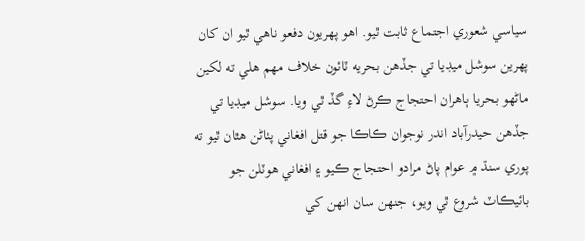سياسي شعوري اجتماع ثابت ٿيو. اهو پهريون دفعو ناهي ٿيو ان کان پهرين سوشل ميڊيا تي جڏهن بحريه ٽائون خلاف مهم هلي ته لکين ماڻهو بحريا ٻاهران احتجاج ڪرڻ لاءِ گڏ ٿي ويا. سوشل ميڊيا تي جڏهن حيدرآباد اندر نوجوان ڪاڪا جو قتل افغاني پٺاڻن هٿان ٿيو ته پوري سنڌ ۾ عوام پاڻ مرادو احتجاج ڪيو ۽ افغاني هوٽلن جو بائيڪاٽ شروع ٿي ويو، جنهن سان انهن کي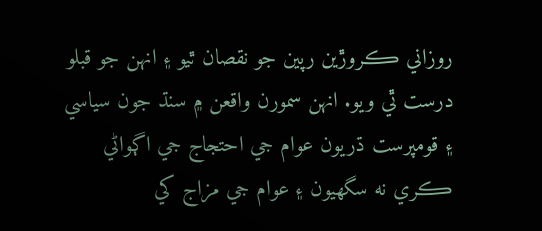روزاني ڪروڙين رپين جو نقصان ٿيو ۽ انهن جو قبلو درست ٿي ويو. انهن سمورن واقعن ۾ سنڌ جون سياسي ۽ قومپرست ڌريون عوام جي احتجاج جي اڳواڻي ڪري نه سگهيون ۽ عوام جي مزاج کي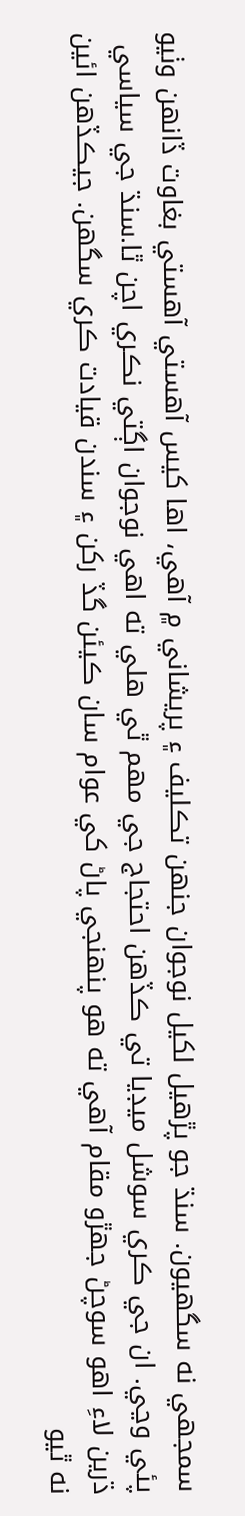سمجهي نه سگهيون. سنڌ جو پڙهيل لکيل نوجوان جنهن تڪليف ۽ پريشاني ۾ آهي، اها کيس آهستي آهستي بغاوت ڏانهن وٺيو پئي وڃي. ان جي ڪري سوشل ميڊيا تي ڪڏهن احتجاج جي مهم ٿي هلي ته اهي نوجوان اڳتي نڪري اچن ٿا.سنڌ جي سياسي ڌرين لاءِ اهو سوچڻ جهڙو مقام آهي ته هو پنهنجي پاڻ کي عوام سان ڪيئن گڏ رکن ۽ سندن قيادت ڪري سگهن. جيڪڏهن ائين نه ٿيو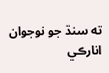ته سنڌ جو نوجوان انارڪي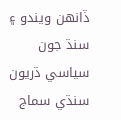ڏانهن ويندو ۽ سنڌ جون سياسي ڌريون سنڌي سماج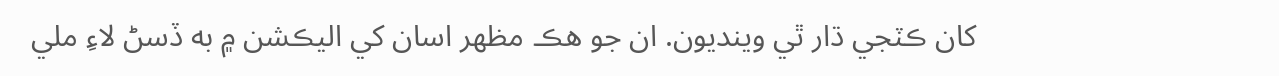کان ڪٽجي ڌار ٿي وينديون. ان جو هڪ مظهر اسان کي اليڪشن ۾ به ڏسڻ لاءِ ملي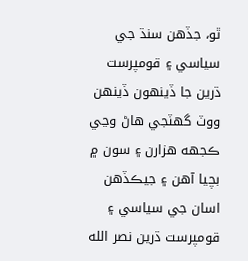ٿو، جڏهن سنڌ جي سياسي ۽ قومپرست ڌرين جا ڏينهون ڏينهن ووٽ گهٽجي هاڻ وڃي ڪجهه هزارن ۽ سون ۾ بچيا آهن ۽ جيڪڏهن اسان جي سياسي ۽ قومپرست ڌرين نصر الله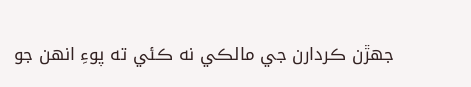جهڙن ڪردارن جي مالڪي نه ڪئي ته پوءِ انهن جو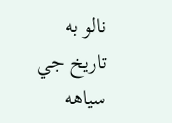نالو به تاريخ جي سياهه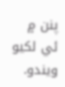پنن ۾ ئي لکيو ويندو.